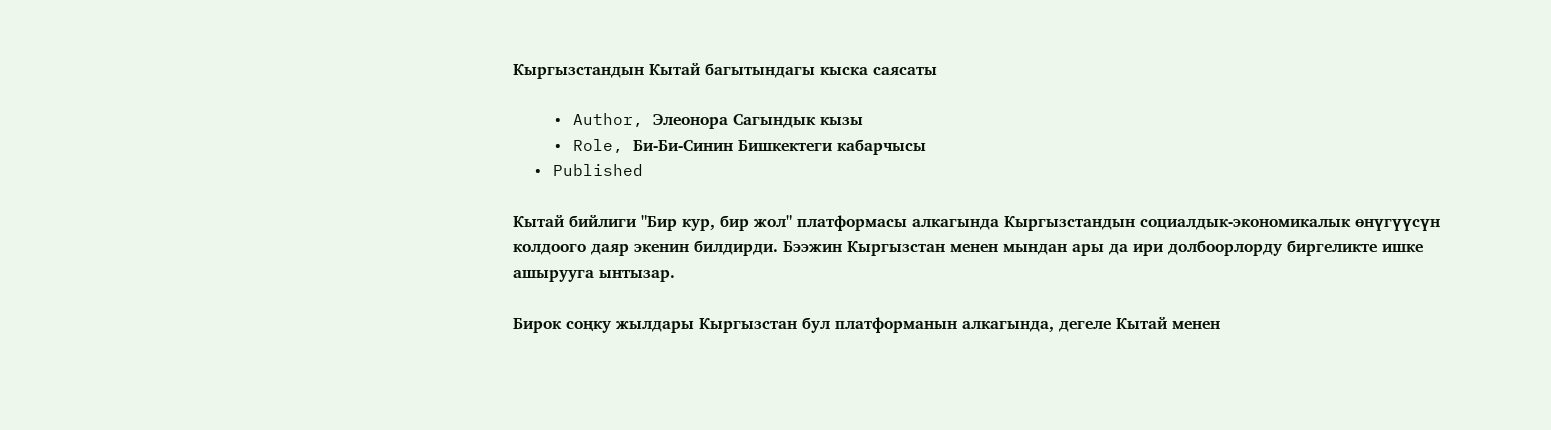Кыргызстандын Кытай багытындагы кыска саясаты

    • Author, Элеонора Сагындык кызы
    • Role, Би-Би-Синин Бишкектеги кабарчысы
  • Published

Кытай бийлиги "Бир кур, бир жол" платформасы алкагында Кыргызстандын социалдык-экономикалык өнүгүүсүн колдоого даяр экенин билдирди. Бээжин Кыргызстан менен мындан ары да ири долбоорлорду биргеликте ишке ашырууга ынтызар.

Бирок соңку жылдары Кыргызстан бул платформанын алкагында, дегеле Кытай менен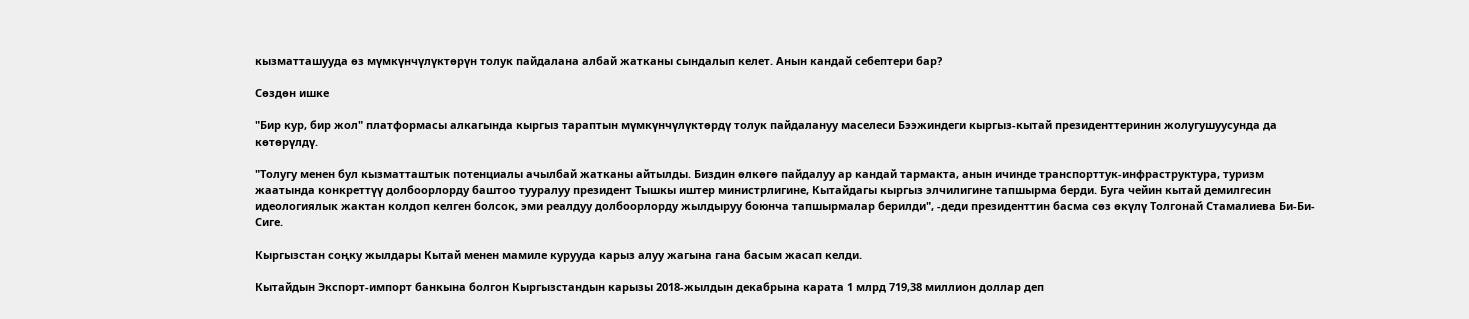кызматташууда өз мүмкүнчүлүктөрүн толук пайдалана албай жатканы сындалып келет. Анын кандай себептери бар?

Сөздөн ишке

"Бир кур, бир жол" платформасы алкагында кыргыз тараптын мүмкүнчүлүктөрдү толук пайдалануу маселеси Бээжиндеги кыргыз-кытай президенттеринин жолугушуусунда да көтөрүлдү.

"Толугу менен бул кызматташтык потенциалы ачылбай жатканы айтылды. Биздин өлкөгө пайдалуу ар кандай тармакта, анын ичинде транспорттук-инфраструктура, туризм жаатында конкреттүү долбоорлорду баштоо тууралуу президент Тышкы иштер министрлигине, Кытайдагы кыргыз элчилигине тапшырма берди. Буга чейин кытай демилгесин идеологиялык жактан колдоп келген болсок, эми реалдуу долбоорлорду жылдыруу боюнча тапшырмалар берилди", -деди президенттин басма сөз өкүлү Толгонай Стамалиева Би-Би-Сиге.

Кыргызстан соңку жылдары Кытай менен мамиле курууда карыз алуу жагына гана басым жасап келди.

Кытайдын Экспорт-импорт банкына болгон Кыргызстандын карызы 2018-жылдын декабрына карата 1 млрд 719,38 миллион доллар деп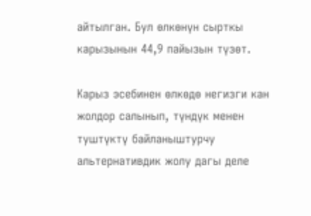айтылган. Бул өлкөнүн сырткы карызынын 44,9 пайызын түзөт.

Карыз эсебинен өлкөдө негизги кан жолдор салынып, түндүк менен туштүктү байланыштурчу альтернативдик жолу дагы деле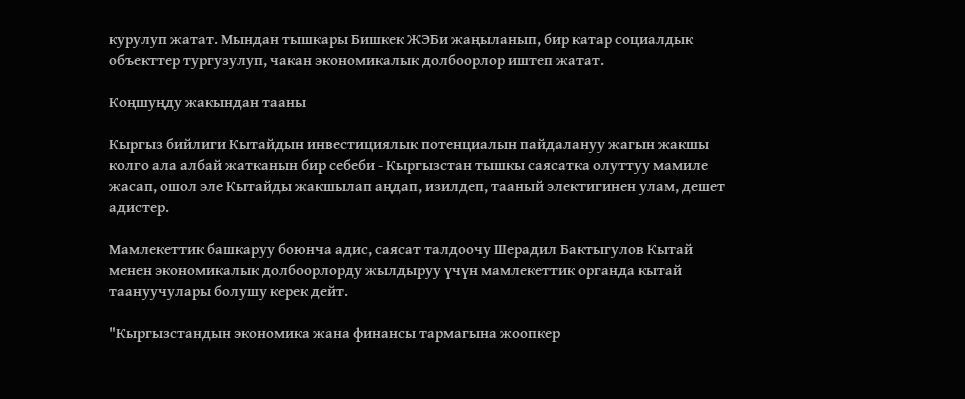курулуп жатат. Мындан тышкары Бишкек ЖЭБи жаңыланып, бир катар социалдык объекттер тургузулуп, чакан экономикалык долбоорлор иштеп жатат.

Коңшуңду жакындан тааны

Кыргыз бийлиги Кытайдын инвестициялык потенциалын пайдалануу жагын жакшы колго ала албай жатканын бир себеби - Кыргызстан тышкы саясатка олуттуу мамиле жасап, ошол эле Кытайды жакшылап аңдап, изилдеп, тааный электигинен улам, дешет адистер.

Мамлекеттик башкаруу боюнча адис, саясат талдоочу Шерадил Бактыгулов Кытай менен экономикалык долбоорлорду жылдыруу үчүн мамлекеттик органда кытай таануучулары болушу керек дейт.

"Кыргызстандын экономика жана финансы тармагына жоопкер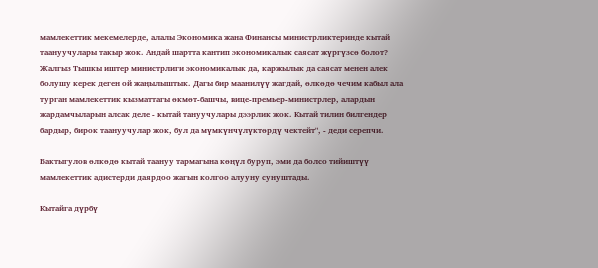мамлекеттик мекемелерде, алалы Экономика жана Финансы министрликтеринде кытай таануучулары такыр жок. Андай шартта кантип экономикалык саясат жүргүзсө болот? Жалгыз Тышкы иштер министрлиги экономикалык да, каржылык да саясат менен алек болушу керек деген ой жаңылыштык. Дагы бир маанилүү жагдай, өлкөдө чечим кабыл ала турган мамлекеттик кызматтагы өкмөт-башчы, вице-премьер-министрлер, алардын жардамчыларын алсак деле - кытай тануучулары дээрлик жок. Кытай тилин билгендер бардыр, бирок таануучулар жок, бул да мүмкүнчүлүктөрдү чектейт", - деди серепчи.

Бактыгулов өлкөдө кытай таануу тармагына көңүл буруп, эми да болсо тийиштүү мамлекеттик адистерди даярдоо жагын колгоо алууну сунуштады.

Кытайга дүрбү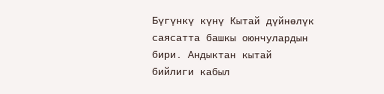Бүгүнкү күнү Кытай дүйнөлүк саясатта башкы оюнчулардын бири. Андыктан кытай бийлиги кабыл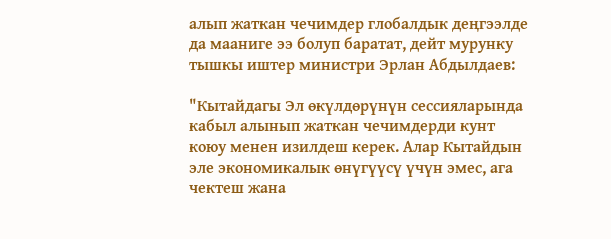алып жаткан чечимдер глобалдык деңгээлде да мааниге ээ болуп баратат, дейт мурунку тышкы иштер министри Эрлан Абдылдаев:

"Кытайдагы Эл өкүлдөрүнүн сессияларында кабыл алынып жаткан чечимдерди кунт коюу менен изилдеш керек. Алар Кытайдын эле экономикалык өнүгүүсү үчүн эмес, ага чектеш жана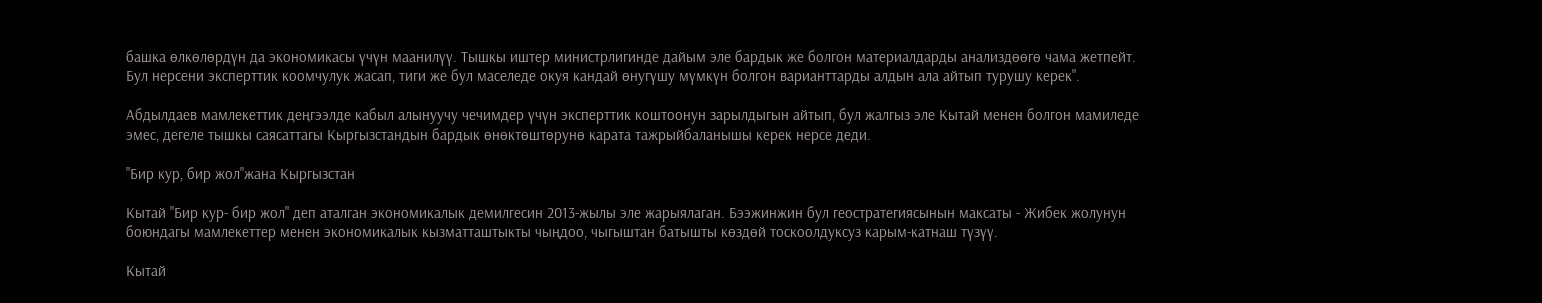башка өлкөлөрдүн да экономикасы үчүн маанилүү. Тышкы иштер министрлигинде дайым эле бардык же болгон материалдарды анализдөөгө чама жетпейт. Бул нерсени эксперттик коомчулук жасап, тиги же бул маселеде окуя кандай өнугүшу мүмкүн болгон варианттарды алдын ала айтып турушу керек".

Абдылдаев мамлекеттик деңгээлде кабыл алынуучу чечимдер үчүн эксперттик коштоонун зарылдыгын айтып, бул жалгыз эле Кытай менен болгон мамиледе эмес, дегеле тышкы саясаттагы Кыргызстандын бардык өнөктөштөрунө карата тажрыйбаланышы керек нерсе деди.

"Бир кур, бир жол"жана Кыргызстан

Кытай "Бир кур- бир жол" деп аталган экономикалык демилгесин 2013-жылы эле жарыялаган. Бээжинжин бул геостратегиясынын максаты - Жибек жолунун боюндагы мамлекеттер менен экономикалык кызматташтыкты чыңдоо, чыгыштан батышты көздөй тоскоолдуксуз карым-катнаш түзүү.

Кытай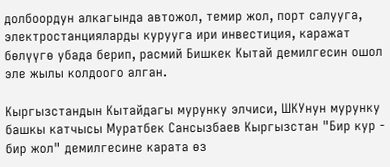долбоордун алкагында автожол, темир жол, порт салууга, электростанцияларды курууга ири инвестиция, каражат бөлүүгө убада берип, расмий Бишкек Кытай демилгесин ошол эле жылы колдоого алган.

Кыргызстандын Кытайдагы мурунку элчиси, ШКУнун мурунку башкы катчысы Муратбек Сансызбаев Кыргызстан "Бир кур - бир жол" демилгесине карата өз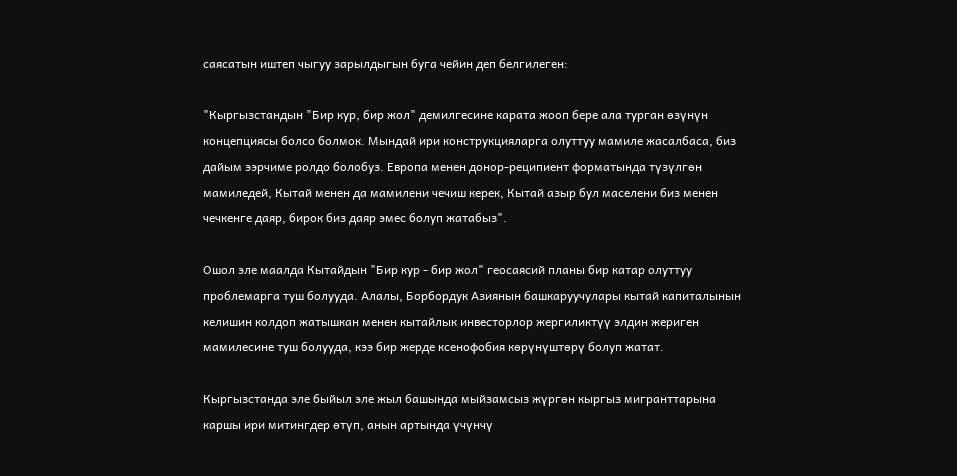саясатын иштеп чыгуу зарылдыгын буга чейин деп белгилеген:

"Кыргызстандын "Бир кур, бир жол" демилгесине карата жооп бере ала турган өзүнүн концепциясы болсо болмок. Мындай ири конструкцияларга олуттуу мамиле жасалбаса, биз дайым ээрчиме ролдо болобуз. Европа менен донор-реципиент форматында түзүлгөн мамиледей, Кытай менен да мамилени чечиш керек, Кытай азыр бул маселени биз менен чечкенге даяр, бирок биз даяр эмес болуп жатабыз".

Ошол эле маалда Кытайдын "Бир кур - бир жол" геосаясий планы бир катар олуттуу проблемарга туш болууда. Алалы, Борбордук Азиянын башкаруучулары кытай капиталынын келишин колдоп жатышкан менен кытайлык инвесторлор жергиликтүү элдин жериген мамилесине туш болууда, кээ бир жерде ксенофобия көрүнүштөрү болуп жатат.

Кыргызстанда эле быйыл эле жыл башында мыйзамсыз жүргөн кыргыз мигранттарына каршы ири митингдер өтүп, анын артында үчүнчү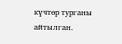күчтөр турганы айтылган.